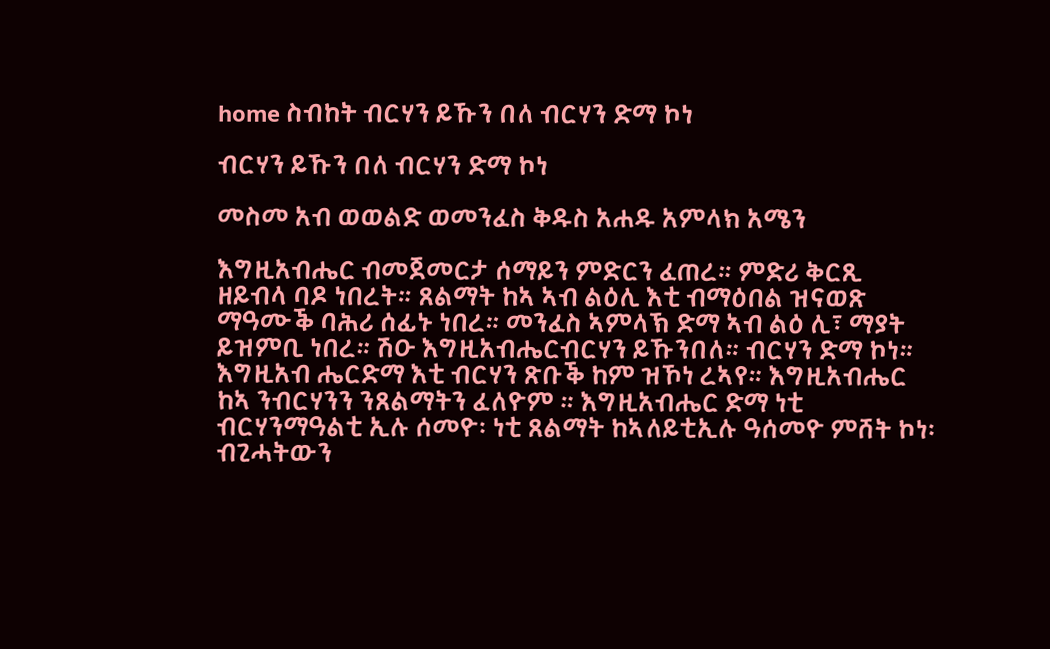home ስብከት ብርሃን ይኹን በለ ብርሃን ድማ ኮነ

ብርሃን ይኹን በለ ብርሃን ድማ ኮነ

መስመ አብ ወወልድ ወመንፈስ ቅዱስ አሐዱ አምላክ አሜን

እግዚአብሔር ብመጀመርታ ሰማይን ምድርን ፈጠረ። ምድሪ ቅርጺ ዘይብላ ባዶ ነበረት። ጸልማት ከኣ ኣብ ልዕሊ እቲ ብማዕበል ዝናወጽ ማዓሙቕ ባሕሪ ሰፊኑ ነበረ። መንፈስ ኣምላኽ ድማ ኣብ ልዕ ሊ፣ ማያት ይዝምቢ ነበረ። ሽዑ እግዚአብሔርብርሃን ይኹንበለ። ብርሃን ድማ ኮነ። እግዚአብ ሔርድማ እቲ ብርሃን ጽቡቕ ከም ዝኾነ ረኣየ። እግዚአብሔር ከኣ ንብርሃንን ንጸልማትን ፈለዮም ። እግዚአብሔር ድማ ነቲ ብርሃንማዓልቲ ኢሉ ሰመዮ፡ ነቲ ጸልማት ከኣለይቲኢሉ ዓሰመዮ ምሸት ኮነ፡ ብጊሓትውን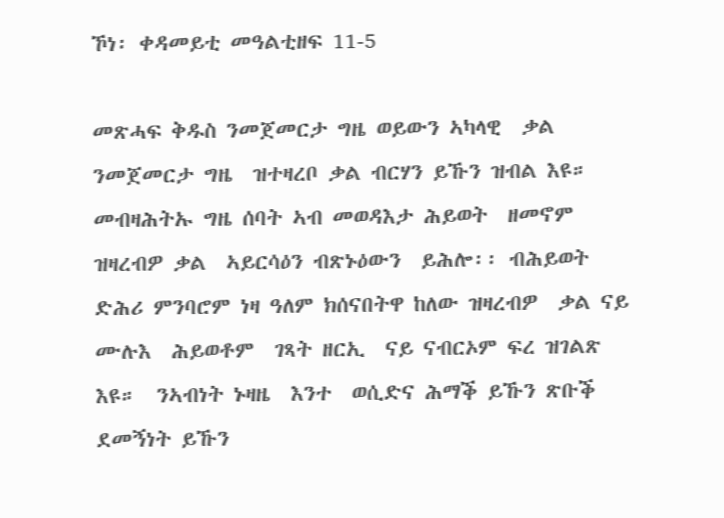ኾነ፡ ቀዳመይቲ መዓልቲዘፍ 11-5

መጽሓፍ ቅዱስ ንመጀመርታ ግዜ ወይውን ኣካላዊ  ቃል ንመጀመርታ ግዜ  ዝተዛረቦ ቃል ብርሃን ይኹን ዝብል እዩ። መብዛሕትኡ ግዜ ሰባት ኣብ መወዳእታ ሕይወት  ዘመኖም ዝዛረብዎ ቃል  ኣይርሳዕን ብጽኑዕውን  ይሕሎ፡፡ ብሕይወት ድሕሪ ምንባሮም ነዛ ዓለም ክሰናበትዋ ከለው ዝዛረብዎ  ቃል ናይ  ሙሉእ  ሕይወቶም  ገጻት ዘርኢ  ናይ ናብርኦም ፍረ ዝገልጽ እዩ።  ንኣብነት ኑዛዜ  እንተ  ወሲድና ሕማቕ ይኹን ጽቡቕ ደመኝነት ይኹን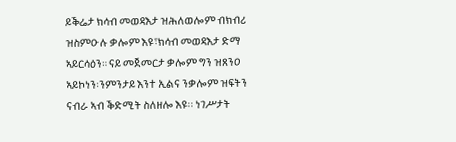ይቕሬታ ክሳብ መወዳእታ ዝሕለወሎም ብክብሪ ዝስምዑሉ ቃሎም እዩ፣ክሳብ መወዳእታ ድማ ኣይርሳዕን። ናይ መጀመርታ ቃሎም ግን ዝጸንዐ ኣይኮነን፡ንምንታይ እንተ ኢልና ንቃሎም ዝፍትን ናብራ ኣብ ቕድሚት ስለዘሎ እዩ፡፡ ነገሥታት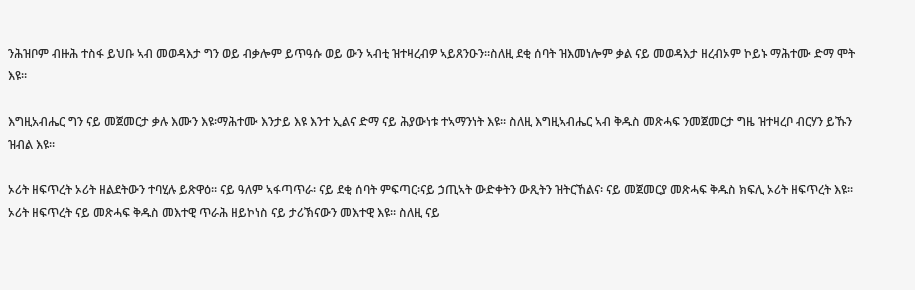ንሕዝቦም ብዙሕ ተስፋ ይህቡ ኣብ መወዳእታ ግን ወይ ብቃሎም ይጥዓሱ ወይ ውን ኣብቲ ዝተዛረብዎ ኣይጸንዑን።ስለዚ ደቂ ሰባት ዝእመነሎም ቃል ናይ መወዳእታ ዘረብኦም ኮይኑ ማሕተሙ ድማ ሞት እዩ።

እግዚአብሔር ግን ናይ መጀመርታ ቃሉ እሙን እዩ፡ማሕተሙ እንታይ እዩ እንተ ኢልና ድማ ናይ ሕያውነቱ ተኣማንነት እዩ። ስለዚ እግዚኣብሔር ኣብ ቅዱስ መጽሓፍ ንመጀመርታ ግዜ ዝተዛረቦ ብርሃን ይኹን ዝብል እዩ።

ኦሪት ዘፍጥረት ኦሪት ዘልደትውን ተባሂሉ ይጽዋዕ። ናይ ዓለም ኣፋጣጥራ፡ ናይ ደቂ ሰባት ምፍጣር፡ናይ ኃጢኣት ውድቀትን ውጺትን ዝትርኸልና፡ ናይ መጀመርያ መጽሓፍ ቅዱስ ክፍሊ ኦሪት ዘፍጥረት እዩ፡፡ ኦሪት ዘፍጥረት ናይ መጽሓፍ ቅዱስ መእተዊ ጥራሕ ዘይኮነስ ናይ ታሪኽናውን መእተዊ እዩ። ስለዚ ናይ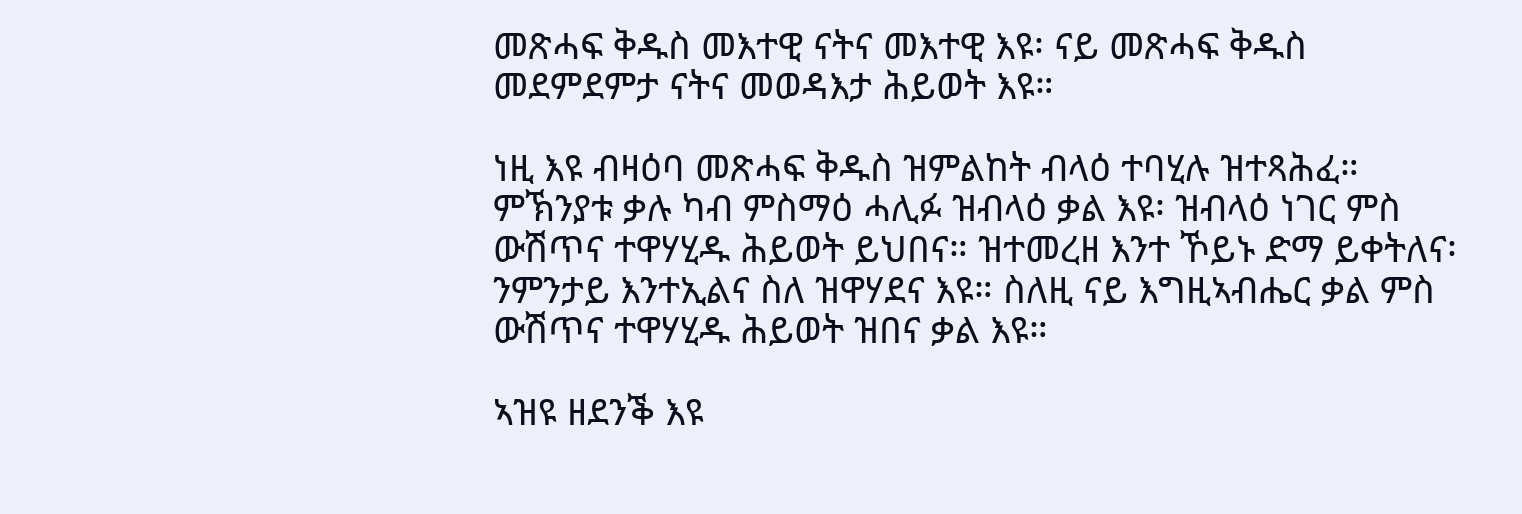መጽሓፍ ቅዱስ መእተዊ ናትና መእተዊ እዩ፡ ናይ መጽሓፍ ቅዱስ መደምደምታ ናትና መወዳእታ ሕይወት እዩ።

ነዚ እዩ ብዛዕባ መጽሓፍ ቅዱስ ዝምልከት ብላዕ ተባሂሉ ዝተጻሕፈ። ምኽንያቱ ቃሉ ካብ ምስማዕ ሓሊፉ ዝብላዕ ቃል እዩ፡ ዝብላዕ ነገር ምስ ውሽጥና ተዋሃሂዱ ሕይወት ይህበና። ዝተመረዘ እንተ ኾይኑ ድማ ይቀትለና፡ ንምንታይ እንተኢልና ስለ ዝዋሃደና እዩ። ስለዚ ናይ እግዚኣብሔር ቃል ምስ ውሽጥና ተዋሃሂዱ ሕይወት ዝበና ቃል እዩ።

ኣዝዩ ዘደንቕ እዩ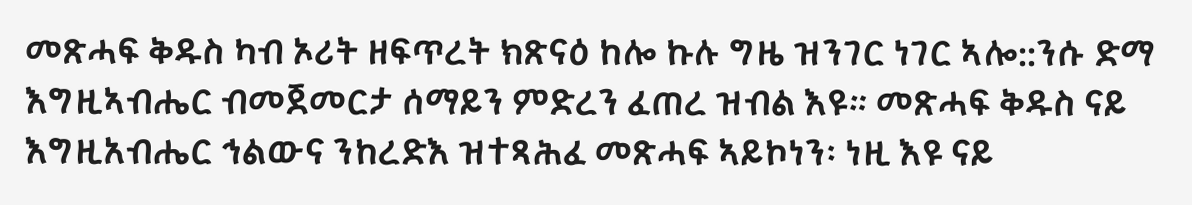መጽሓፍ ቅዱስ ካብ ኦሪት ዘፍጥረት ክጽናዕ ከሎ ኩሉ ግዜ ዝንገር ነገር ኣሎ::ንሱ ድማ እግዚኣብሔር ብመጀመርታ ሰማይን ምድረን ፈጠረ ዝብል እዩ። መጽሓፍ ቅዱስ ናይ እግዚአብሔር ኅልውና ንከረድእ ዝተጻሕፈ መጽሓፍ ኣይኮነን፡ ነዚ እዩ ናይ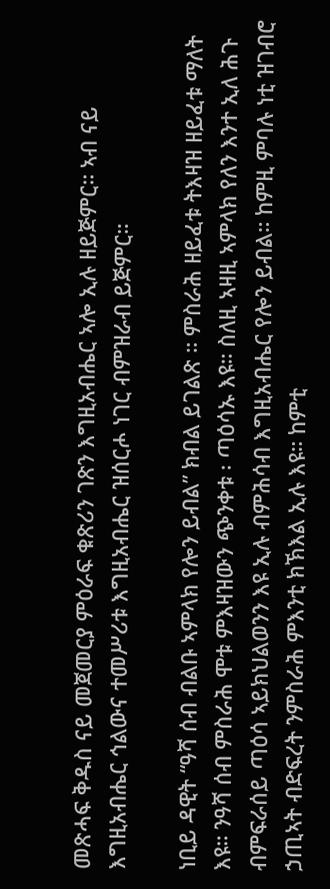መጽሓፍ ቅዱስ ናይ መጀመርያ ምዕራፍ ቁጽሪን ገጽን እግዚአብሔር ኣሎ ኢሉ ዘይጅምር። ኣብ ናይ እግዚአብሔር ኅልውና ተመሥሪቱ እግዚአብሔር ዝሰርሖ ነገር ብምዝራብ ይጅምር።

ነቢይ ዳዊት “ዓሻ ሰብ ብልቡ ኣምላክ የሎን ይብል” ክብል ይገልጽ ። ምስራሕ ዘይፈቱ ትእዛዝ ዘይፈቱ ማለት እዩ። ንዓሻ ሰብ ምስራሕ ሞቱ ምእዛዝውን ጭንቀቱ ፡ ጣዕሳኡ እዩ። ስለዚ ኣዛዚ ኣምላክ የለን እንተ ኢለ ሕጉ ብምፍራሰይ ጣዕሳ ኣይክህልወንን እዩ ኢሉ ብምሕሳብ እግዚአብሔር የሎን ይብል። ከምዚ ምባሉ ነቲ ዝገብሮ ኃጢኣት ብድፍረት ንምስራሕ ምእንቲ ክኽእል ኢሉ እዩ። ከምቲ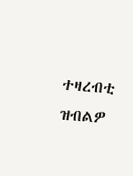ተዛረብቲ ዝብልዎ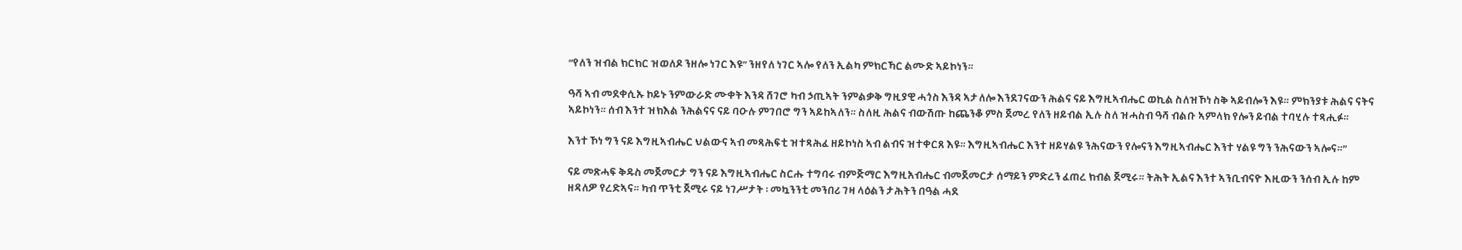“የለን ዝብል ክርክር ዝወለዶ ንዘሎ ነገር እዩ” ንዘየለ ነገር ኣሎ የለን ኢልካ ምክርኻር ልሙድ ኣይኮነን።

ዓሻ ኣብ መደቀሲኡ ኮይኑ ንምውራድ ሙቀት እንዳ ሸገሮ ካብ ኃጢኣት ንምልቃቅ ግዚያዊ ሓጎስ እንዳ ኣታለሎ እንደገናውን ሕልና ናይ እግዚኣብሔር ወኪል ስለዝኾነ ስቅ ኣይብሎን እዩ። ምክንያቱ ሕልና ናትና ኣይኮነን። ሰብ እንተ ዝክእል ንሕልናና ናይ ባዑሉ ምገበሮ ግን ኣይከኣለን። ስለዚ ሕልና ብውሽጡ ከጨንቆ ምስ ጀመረ የለን ዘይብል ኢሉ ስለ ዝሓስብ ዓሻ ብልቡ ኣምላክ የሎን ይብል ተባሂሉ ተጻሒፉ።

እንተ ኾነ ግን ናይ እግዚኣብሔር ህልውና ኣብ መጻሕፍቲ ዝተጻሕፈ ዘይኮነስ ኣብ ልብና ዝተቀርጸ እዩ። እግዚኣብሔር እንተ ዘይሃልዩ ንሕናውን የሎናን እግዚኣብሔር እንተ ሃልዩ ግን ንሕናውን ኣሎና።”

ናይ መጽሓፍ ቅዱስ መጀመርታ ግን ናይ እግዚኣብሔር ስርሑ ተግባሩ ብምጅማር እግዚአብሔር ብመጀመርታ ሰማይን ምድረን ፈጠረ ክብል ጀሚሩ። ትሕት ኢልና እንተ ኣንቢብናዮ እዚውን ንሰብ ኢሉ ከም ዘዳለዎ የረድኣና። ካብ ጥንቲ ጀሚሩ ናይ ነገሥታት ፡ መኳንንቲ መንበሪ ገዛ ላዕልን ታሕትን በዓል ሓደ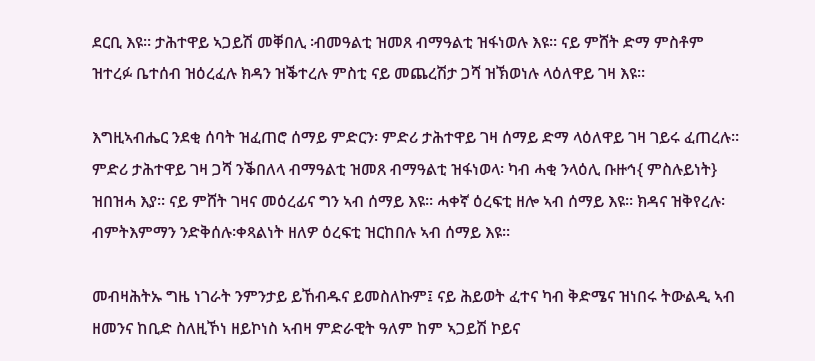ደርቢ እዩ። ታሕተዋይ ኣጋይሽ መቐበሊ ፡ብመዓልቲ ዝመጸ ብማዓልቲ ዝፋነወሉ እዩ። ናይ ምሸት ድማ ምስቶም ዝተረፉ ቤተሰብ ዝዕረፈሉ ክዳን ዝቕተረሉ ምስቲ ናይ መጨረሽታ ጋሻ ዝኽወነሉ ላዕለዋይ ገዛ እዩ።

እግዚኣብሔር ንደቂ ሰባት ዝፈጠሮ ሰማይ ምድርን፡ ምድሪ ታሕተዋይ ገዛ ሰማይ ድማ ላዕለዋይ ገዛ ገይሩ ፈጠረሉ። ምድሪ ታሕተዋይ ገዛ ጋሻ ንቕበለላ ብማዓልቲ ዝመጸ ብማዓልቲ ዝፋነወላ፡ ካብ ሓቂ ንላዕሊ ቡዙኅ{ ምስሉይነት} ዝበዝሓ እያ። ናይ ምሸት ገዛና መዕረፊና ግን ኣብ ሰማይ እዩ። ሓቀኛ ዕረፍቲ ዘሎ ኣብ ሰማይ እዩ። ክዳና ዝቅየረሉ፡ብምትእምማን ንድቅሰሉ፡ቀጻልነት ዘለዎ ዕረፍቲ ዝርከበሉ ኣብ ሰማይ እዩ።

መብዛሕትኡ ግዜ ነገራት ንምንታይ ይኸብዱና ይመስለኩም፤ ናይ ሕይወት ፈተና ካብ ቅድሜና ዝነበሩ ትውልዲ ኣብ ዘመንና ከቢድ ስለዚኾነ ዘይኮነስ ኣብዛ ምድራዊት ዓለም ከም ኣጋይሽ ኮይና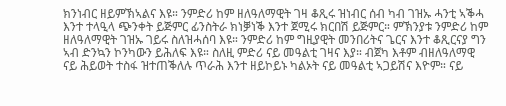ክንነብር ዘይምኽኣልና እዩ። ንምድሪ ከም ዘለዓለማዊት ገዛ ቆጺሩ ዝነብር ሰብ ካብ ገዝኡ ሓንቲ ኣቕሓ እንተ ተላዒላ ጭንቀት ይጅምር ፊንስትራ ክነቓነቕ እንተ ጀሚሩ ክርበሽ ይጅምር። ምኽንያቱ ንምድሪ ከም ዘለዓለማዊት ገዝኡ ገይሩ ስለዝሓሰባ እዩ። ንምድሪ ከም ግዚያዊት መንበሪትና ጌርና እንተ ቆጺርናያ ግን ኣብ ድንኳን ኮንካውን ይሕለፍ እዩ። ስለዚ ምድሪ ናይ መዓልቲ ገዛና እያ። ብጀካ እቶም ብዘለዓለማዊ ናይ ሕይወት ተስፋ ዝተጠቕለሉ ጥራሕ እንተ ዘይኮይኑ ካልኦት ናይ መዓልቲ ኣጋይሽና እዮም። ናይ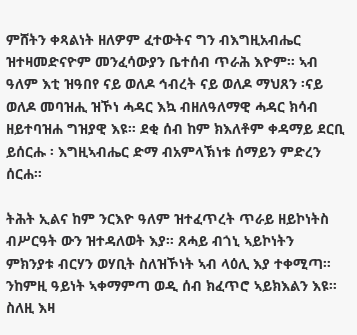ምሸትን ቀጻልነት ዘለዎም ፈተውትና ግን ብእግዚአብሔር ዝተዛመድናዮም መንፈሳውያን ቤተሰብ ጥራሕ እዮም። ኣብ ዓለም እቲ ዝዓበየ ናይ ወለዶ ኅብረት ናይ ወለዶ ማህጸን ፡ናይ ወለዶ መባዝሒ ዝኾነ ሓዳር እኳ ብዘለዓለማዊ ሓዳር ክሳብ ዘይተባዝሐ ግዝያዊ እዩ። ደቂ ሰብ ከም ክእለቶም ቀዳማይ ደርቢ ይሰርሑ ፡ እግዚኣብሔር ድማ ብአምላኽነቱ ሰማይን ምድረን ሰርሐ።

ትሕት ኢልና ከም ንርእዮ ዓለም ዝተፈጥረት ጥራይ ዘይኮነትስ ብሥርዓት ውን ዝተዳለወት እያ። ጸሓይ ብጎኒ ኣይኮነትን ምክንያቱ ብርሃን ወሃቢት ስለዝኾነት ኣብ ላዕሊ እያ ተቀሚጣ። ንከምዚ ዓይነት ኣቀማምጣ ወዲ ሰብ ክፈጥሮ ኣይክእልን እዩ። ስለዚ እዛ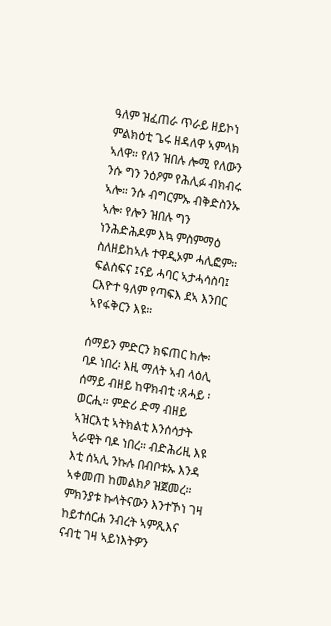ዓለም ዝፈጠራ ጥራይ ዘይኮነ ምልክዕቲ ጌሩ ዘዳለዋ ኣምላክ ኣለዋ። የለን ዝበሉ ሎሚ የለውን ንሱ ግን ንዕዖም የሕሊፉ ብክብሩ ኣሎ። ንሱ ብግርምኡ ብቅድስንኡ ኣሎ፡ የሎን ዝበሉ ግን ነንሕድሕዶም እኳ ምስምማዕ ስለዘይከኣሉ ተዋዲኦም ሓሊፎም። ፍልስፍና ፤ናይ ሓባር ኣታሓሳስባ፤ ርእዮተ ዓለም የጣፍእ ደኣ እንበር ኣየፋቅርን እዩ።

ሰማይን ምድርን ክፍጠር ከሎ፡ ባዶ ነበረ፡ እዚ ማለት ኣብ ላዕሊ ሰማይ ብዘይ ከዋክብቲ ፡ጸሓይ ፡ወርሒ። ምድሪ ድማ ብዘይ ኣዝርእቲ ኣትክልቲ እንሰሳታት ኣራዊት ባዶ ነበረ። ብድሕሪዚ እዩ እቲ ሰኣሊ ንኩሉ በብቦቱኡ እንዳ ኣቀመጠ ከመልክዖ ዝጀመረ። ምክንያቱ ኩላትናውን እንተኾነ ገዛ ከይተሰርሐ ንብረት ኣምጺእና ናብቲ ገዛ ኣይነእትዎን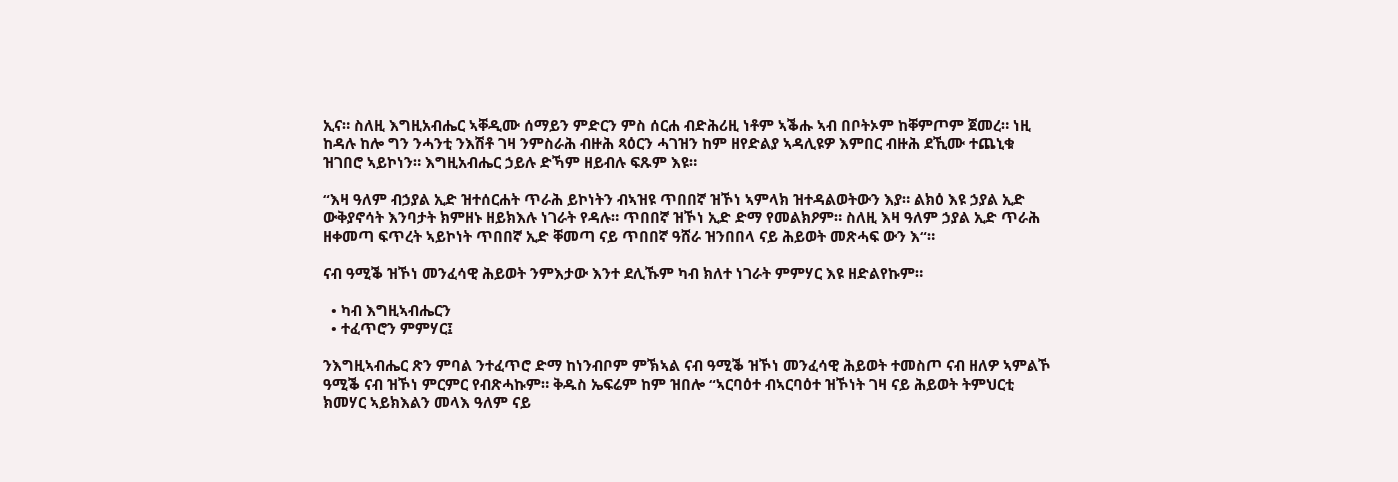ኢና። ስለዚ እግዚአብሔር ኣቐዲሙ ሰማይን ምድርን ምስ ሰርሐ ብድሕሪዚ ነቶም ኣቕሑ ኣብ በቦትኦም ከቐምጦም ጀመረ። ነዚ ከዳሉ ከሎ ግን ንሓንቲ ንእሽቶ ገዛ ንምስራሕ ብዙሕ ጻዕርን ሓገዝን ከም ዘየድልያ ኣዳሊዩዎ እምበር ብዙሕ ደኺሙ ተጨኒቁ ዝገበሮ ኣይኮነን። እግዚአብሔር ኃይሉ ድኻም ዘይብሉ ፍጹም እዩ።

“እዛ ዓለም ብኃያል ኢድ ዝተሰርሐት ጥራሕ ይኮነትን ብኣዝዩ ጥበበኛ ዝኾነ ኣምላክ ዝተዳልወትውን እያ። ልክዕ እዩ ኃያል ኢድ ውቅያኖሳት እንባታት ክምዘኑ ዘይክእሉ ነገራት የዳሉ። ጥበበኛ ዝኾነ ኢድ ድማ የመልክዖም። ስለዚ እዛ ዓለም ኃያል ኢድ ጥራሕ ዘቀመጣ ፍጥረት ኣይኮነት ጥበበኛ ኢድ ቐመጣ ናይ ጥበበኛ ዓሸራ ዝንበበላ ናይ ሕይወት መጽሓፍ ውን እ“።

ናብ ዓሚቕ ዝኾነ መንፈሳዊ ሕይወት ንምእታው እንተ ደሊኹም ካብ ክለተ ነገራት ምምሃር እዩ ዘድልየኩም።

  • ካብ እግዚኣብሔርን
  • ተፈጥሮን ምምሃር፤

ንእግዚኣብሔር ጽን ምባል ንተፈጥሮ ድማ ከነንብቦም ምኽኣል ናብ ዓሚቕ ዝኾነ መንፈሳዊ ሕይወት ተመስጦ ናብ ዘለዎ ኣምልኾ ዓሚቕ ናብ ዝኾነ ምርምር የብጽሓኩም። ቅዱስ ኤፍሬም ከም ዝበሎ “ኣርባዕተ ብኣርባዕተ ዝኾነት ገዛ ናይ ሕይወት ትምህርቲ ክመሃር ኣይክእልን መላእ ዓለም ናይ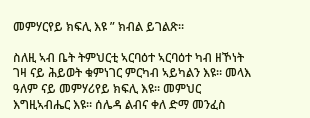መምሃርየይ ክፍሊ እዩ ” ክብል ይገልጽ።

ስለዚ ኣብ ቤት ትምህርቲ ኣርባዕተ ኣርባዕተ ካብ ዘኾነት ገዛ ናይ ሕይወት ቁምነገር ምርካብ ኣይካልን እዩ። መላእ ዓለም ናይ መምሃሪየይ ክፍሊ እዩ። መምህር እግዚኣብሔር እዩ። ሰሌዳ ልብና ቀለ ድማ መንፈስ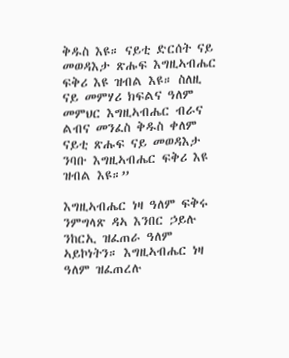ቅዱስ እዩ። ናይቲ ድርሰት ናይ መወዳእታ ጽሑፍ እግዚኣብሔር ፍቅሪ እዩ ዝብል እዩ። ስለዚ ናይ መምሃሪ ክፍልና ዓለም መምህር እግዚኣብሔር ብራና ልብና መንፈስ ቅዱስ ቀለም ናይቲ ጽሑፍ ናይ መወዳእታ ንባቡ እግዚኣብሔር ፍቅሪ እዩ ዝብል እዩ።”

እግዚኣብሔር ነዛ ዓለም ፍቅሩ ንምግላጽ ዳኣ እንበር ኃይሉ ንከርኢ ዝፈጠራ ዓለም ኣይኮነትን። እግዚኣብሔር ነዛ ዓለም ዝፈጠረሉ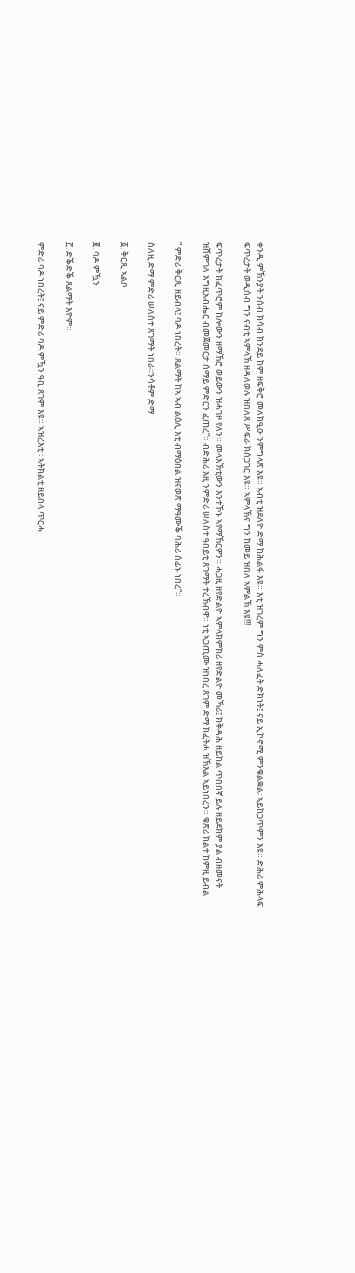ቀንዲ ምኽንያት ንሰብ ክሳብ ክንደይ ከም ዘፍቅሮ መለክዒዑ ንምግላጽ እዩ። ኣብቲ ዝደለዮ ድማ ከሕልፋ እዩ። እቲ ዝገረም ግን ምስ ሓለፈት ድክነት፤ ናይ ኢኮኖሚ ምንቁልቋል፡ ኣይከጋጥምን እዩ። ድሕሪ ምሕላፍ ፍጥረታት ወዲሰብ ግን ናብቲ ኣምላኽ ዘዳለወሉ ዝበለጸ ሥፍራ ክሰጋገር እዩ። ኣምላኽና ግን ከመይ ዝበለ ኣምልኽ እዩ!!!

ፍጥረታት ክፈጥሮም ከሎውን ዘማኸሮ ወይውን ዝሓገዞ የለን። መላእኽቲውን እንተኾኑ ኣየማኸርዎን። ሓጋዚ ዘየድልዮ ኣምላክምክሪ ዘየድልዮ መኻሪ፤ ክቅዳሕ ዘይከል ጥበበኛ ይሉ ዘይደክም ያል ብዘመናት ዝሸምገለ እግዚአብሔር ብመጀመርታ ሰማይ ምድርን ፈጠረ”። ብድሕሪ እዚ ንምድሪ ሠለስተ ዓበይቲ ጸገማት ተረኽብዋ። ነቲ ኣጋጢሙ ዝነበረ ጸገም ድማ ክፈትሖ ዝኽእል ኣይነበረን። ቁጽሪ ክልተ ከምዚ ይብል

” ምድሪ ቅርጺ ዘይብላ፤ ባዶ ነበረት። ጸልማት ከኣ ኣብ ልዕሊ እቲ ብማዕበል ዝናወጽ ማዓሙቕ ባሕሪ ሰፊኑ ነበረ”።

ስለዚ ድማ ምድሪ ሠለስተ ጸገማት ነበራ፡፡ንሳቶም ድማ

፩. ቅርጺ ኣልቦ

፪. ባዶ ምዃን

፫. ድቕድቕ ጸልማት እዮም።

ምድሪ ባዶ ነበረት፤ ናይ ምድሪ ባዶ ምዃን ዓቢ ጸገም እዩ። ኣዝረእቲ ፡ ኣትክልቲ ዘይበላ ጥርሓ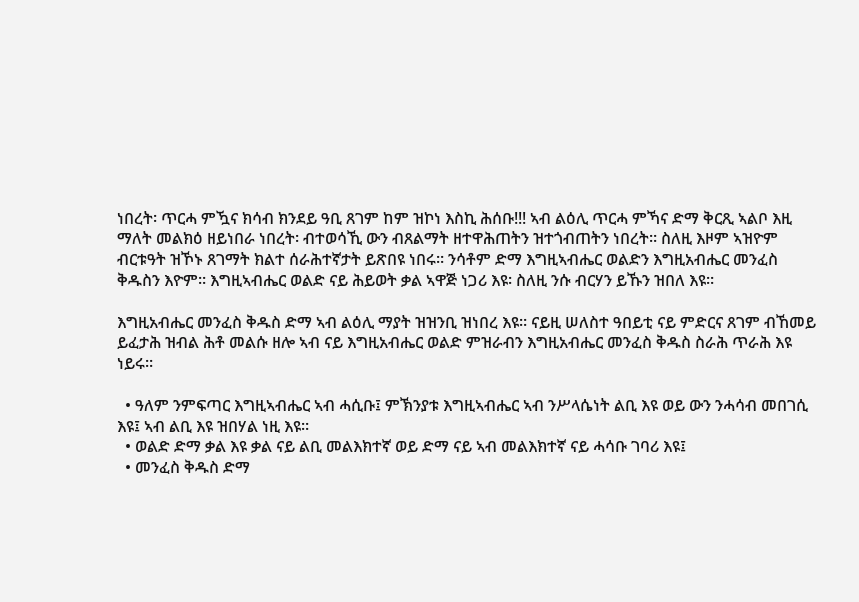ነበረት፡ ጥርሓ ምዃና ክሳብ ክንደይ ዓቢ ጸገም ከም ዝኮነ እስኪ ሕሰቡ!!! ኣብ ልዕሊ ጥርሓ ምኻና ድማ ቅርጺ ኣልቦ እዚ ማለት መልክዕ ዘይነበራ ነበረት፡ ብተወሳኺ ውን ብጸልማት ዘተዋሕጠትን ዝተጎብጠትን ነበረት። ስለዚ እዞም ኣዝዮም ብርቱዓት ዝኾኑ ጸገማት ክልተ ሰራሕተኛታት ይጽበዩ ነበሩ። ንሳቶም ድማ እግዚኣብሔር ወልድን እግዚአብሔር መንፈስ ቅዱስን እዮም። እግዚኣብሔር ወልድ ናይ ሕይወት ቃል ኣዋጅ ነጋሪ እዩ፡ ስለዚ ንሱ ብርሃን ይኹን ዝበለ እዩ።

እግዚአብሔር መንፈስ ቅዱስ ድማ ኣብ ልዕሊ ማያት ዝዝንቢ ዝነበረ እዩ። ናይዚ ሠለስተ ዓበይቲ ናይ ምድርና ጸገም ብኸመይ ይፈታሕ ዝብል ሕቶ መልሱ ዘሎ ኣብ ናይ እግዚአብሔር ወልድ ምዝራብን እግዚአብሔር መንፈስ ቅዱስ ስራሕ ጥራሕ እዩ ነይሩ።

  • ዓለም ንምፍጣር እግዚኣብሔር ኣብ ሓሲቡ፤ ምኽንያቱ እግዚኣብሔር ኣብ ንሥላሴነት ልቢ እዩ ወይ ውን ንሓሳብ መበገሲ እዩ፤ ኣብ ልቢ እዩ ዝበሃል ነዚ እዩ።
  • ወልድ ድማ ቃል እዩ ቃል ናይ ልቢ መልእክተኛ ወይ ድማ ናይ ኣብ መልእክተኛ ናይ ሓሳቡ ገባሪ እዩ፤
  • መንፈስ ቅዱስ ድማ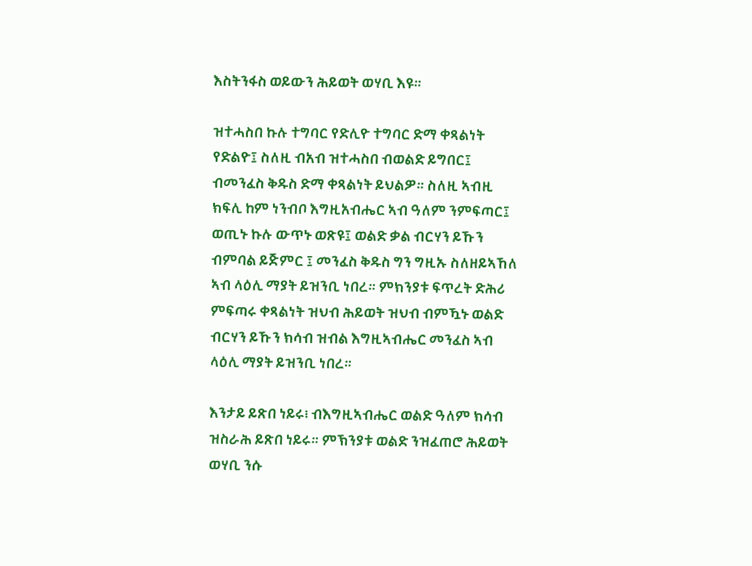እስትንፋስ ወይውን ሕይወት ወሃቢ እዩ።

ዝተሓስበ ኩሉ ተግባር የድሊዮ ተግባር ድማ ቀጻልነት የድልዮ፤ ስለዚ ብአብ ዝተሓስበ ብወልድ ይግበር፤ ብመንፈስ ቅዱስ ድማ ቀጻልነት ይህልዎ። ስለዚ ኣብዚ ክፍሊ ከም ነንብቦ እግዚአብሔር ኣብ ዓለም ንምፍጣር፤ ወጢኑ ኩሉ ውጥኑ ወጽዩ፤ ወልድ ቃል ብርሃን ይኹን ብምባል ይጅምር ፤ መንፈስ ቅዱስ ግን ግዚኡ ስለዘይኣኸለ ኣብ ላዕሊ ማያት ይዝንቢ ነበረ። ምክንያቱ ፍጥረት ድሕሪ ምፍጣሩ ቀጻልነት ዝህብ ሕይወት ዝህብ ብምዃኑ ወልድ ብርሃን ይኹን ክሳብ ዝብል እግዚኣብሔር መንፈስ ኣብ ላዕሊ ማያት ይዝንቢ ነበረ።

እንታይ ይጽበ ነይሩ፧ ብእግዚኣብሔር ወልድ ዓለም ክሳብ ዝስራሕ ይጽበ ነይሩ። ምኽንያቱ ወልድ ንዝፈጠሮ ሕይወት ወሃቢ ንሱ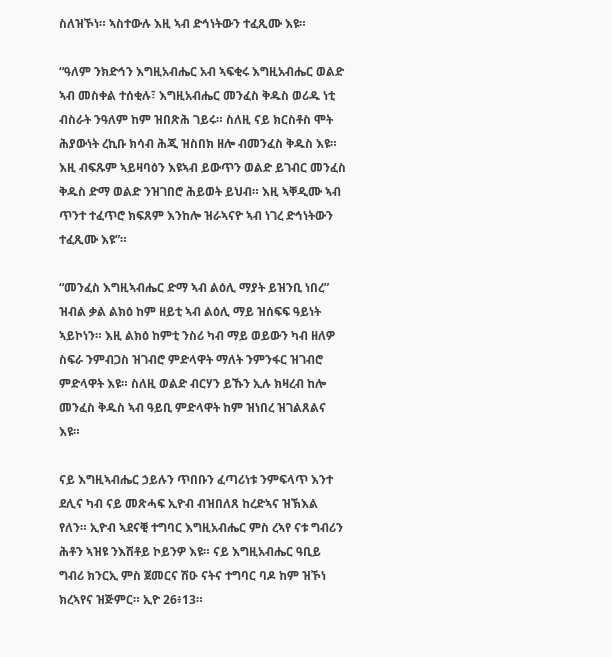ስለዝኾነ። ኣስተውሉ እዚ ኣብ ድኅነትውን ተፈጺሙ እዩ።

“ዓለም ንክድኅን እግዚአብሔር አብ ኣፍቂሩ እግዚአብሔር ወልድ ኣብ መስቀል ተሰቂሉ፣ እግዚአብሔር መንፈስ ቅዱስ ወሪዱ ነቲ ብስራት ንዓለም ከም ዝበጽሕ ገይሩ። ስለዚ ናይ ክርስቶስ ሞት ሕያውነት ረኪቡ ክሳብ ሕጂ ዝስበክ ዘሎ ብመንፈስ ቅዱስ እዩ። እዚ ብፍጹም ኣይዛባዕን እዩኣብ ይውጥን ወልድ ይገብር መንፈስ ቅዱስ ድማ ወልድ ንዝገበሮ ሕይወት ይህብ። እዚ ኣቐዲሙ ኣብ ጥንተ ተፈጥሮ ክፍጸም እንከሎ ዝራኣናዮ ኣብ ነገረ ድኅነትውን ተፈጺሙ እዩ”።

“መንፈስ እግዚኣብሔር ድማ ኣብ ልዕሊ ማያት ይዝንቢ ነበረ” ዝብል ቃል ልክዕ ከም ዘይቲ ኣብ ልዕሊ ማይ ዝሰፍፍ ዓይነት ኣይኮነን። እዚ ልክዕ ከምቲ ንስሪ ካብ ማይ ወይውን ካብ ዘለዎ ስፍራ ንምብጋስ ዝገብሮ ምድላዋት ማለት ንምንፋር ዝገብሮ ምድላዋት እዩ። ስለዚ ወልድ ብርሃን ይኹን ኢሉ ክዛረብ ከሎ መንፈስ ቅዱስ ኣብ ዓይቢ ምድላዋት ከም ዝነበረ ዝገልጸልና እዩ።

ናይ እግዚኣብሔር ኃይሉን ጥበቡን ፈጣሪነቱ ንምፍላጥ እንተ ደሊና ካብ ናይ መጽሓፍ ኢዮብ ብዝበለጸ ከረድኣና ዝኽእል የለን። ኢዮብ ኣደናቒ ተግባር እግዚአብሔር ምስ ረኣየ ናቱ ግብሪን ሕቶን ኣዝዩ ንእሽቶይ ኮይንዎ እዩ። ናይ እግዚአብሔር ዓቢይ ግብሪ ክንርኢ ምስ ጀመርና ሽዑ ናትና ተግባር ባዶ ከም ዝኾነ ክረኣየና ዝጅምር። ኢዮ 26፥13።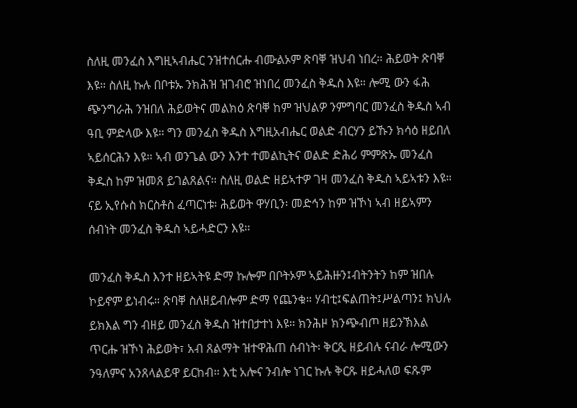ስለዚ መንፈስ እግዚኣብሔር ንዝተሰርሑ ብሙልኦም ጽባቐ ዝህብ ነበረ። ሕይወት ጽባቐ እዩ። ስለዚ ኩሉ በቦቱኡ ንክሕዝ ዝገብሮ ዝነበረ መንፈስ ቅዱስ እዩ። ሎሚ ውን ፋሕ ጭንግራሕ ንዝበለ ሕይወትና መልክዕ ጽባቐ ከም ዝህልዎ ንምግባር መንፈስ ቅዱስ ኣብ ዓቢ ምድላው እዩ። ግን መንፈስ ቅዱስ እግዚአብሔር ወልድ ብርሃን ይኹን ክሳዕ ዘይበለ ኣይሰርሕን እዩ። ኣብ ወንጌል ውን እንተ ተመልኪትና ወልድ ድሕሪ ምምጽኡ መንፈስ ቅዱስ ከም ዝመጸ ይገልጸልና። ስለዚ ወልድ ዘይኣተዎ ገዛ መንፈስ ቅዱስ ኣይኣቱን እዩ። ናይ ኢየሱስ ክርስቶስ ፈጣርነቱ፡ ሕይወት ዋሃቢን፡ መድኅን ከም ዝኾነ ኣብ ዘይኣምን ሰብነት መንፈስ ቅዱስ ኣይሓድርን እዩ።

መንፈስ ቅዱስ እንተ ዘይኣትዩ ድማ ኩሎም በቦትኦም ኣይሕዙን፤ብትንትን ከም ዝበሉ ኮይኖም ይነብሩ። ጽባቐ ስለዘይብሎም ድማ የጨንቁ። ሃብቲ፤ፍልጠት፤ሥልጣን፤ ክህሉ ይክእል ግን ብዘይ መንፈስ ቅዱስ ዝተበታተነ እዩ። ክንሕዞ ክንጭብጦ ዘይንኽእል ጥርሑ ዝኾነ ሕይወት፣ አብ ጸልማት ዝተዋሕጠ ሰብነት፡ ቅርጺ ዘይብሉ ናብራ ሎሚውን ንዓለምና አንጸላልይዋ ይርከብ። እቲ አሎና ንብሎ ነገር ኩሉ ቅርጹ ዘይሓለወ ፍጹም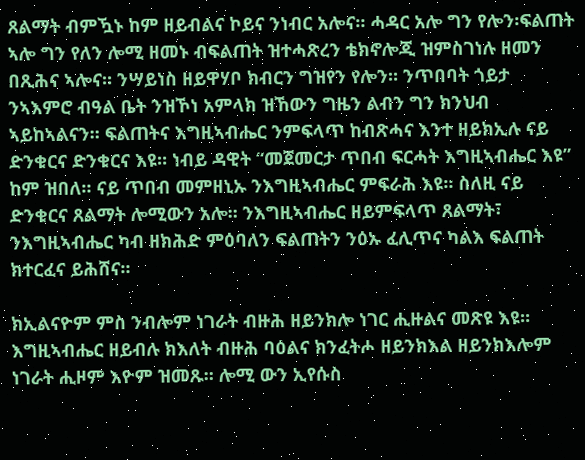ጸልማት ብምዃኑ ከም ዘይብልና ኮይና ንነብር አሎና። ሓዳር አሎ ግን የሎን፡ፍልጠት ኣሎ ግን የለን ሎሚ ዘመኑ ብፍልጠት ዝተሓጽረን ቴክኖሎጂ ዝምስገነሉ ዘመን በጺሕና ኣሎና። ንሣይነስ ዘይዋሃቦ ክብርን ግዝየን የሎን። ንጥበባት ጎይታ ንኣእምሮ ብዓል ቤት ንዝኾነ አምላክ ዝኸውን ግዜን ልብን ግን ክንህብ ኣይከኣልናን። ፍልጠትና እግዚኣብሔር ንምፍላጥ ከብጽሓና እንተ ዘይክኢሉ ናይ ድንቁርና ድንቁርና እዩ። ነብይ ዳዊት “መጀመርታ ጥበብ ፍርሓት እግዚኣብሔር እዩ” ከም ዝበለ። ናይ ጥበብ መምዘኒኡ ንእግዚኣብሔር ምፍራሕ እዩ። ስለዚ ናይ ድንቁርና ጸልማት ሎሚውን አሎ። ንእግዚኣብሔር ዘይምፍላጥ ጸልማት፣ ንእግዚኣብሔር ካብ ዘክሕድ ምዕባለን ፍልጠትን ንዕኡ ፈሊጥና ካልእ ፍልጠት ክተርፈና ይሕሸና።

ክኢልናዮም ምስ ንብሎም ነገራት ብዙሕ ዘይንክሎ ነገር ሒዙልና መጽዩ እዩ። እግዚኣብሔር ዘይብሉ ክእለት ብዙሕ ባዕልና ክንፈትሖ ዘይንክእል ዘይንክእሎም ነገራት ሒዞም እዮም ዝመጹ። ሎሚ ውን ኢየሱስ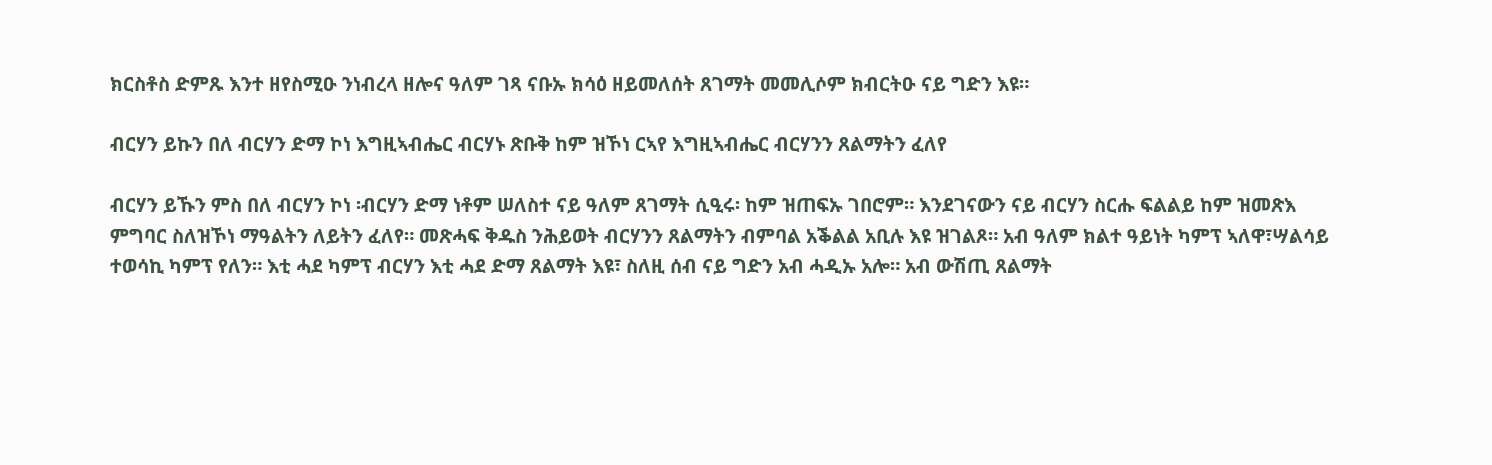ክርስቶስ ድምጹ እንተ ዘየስሚዑ ንነብረላ ዘሎና ዓለም ገጻ ናቡኡ ክሳዕ ዘይመለሰት ጸገማት መመሊሶም ክብርትዑ ናይ ግድን እዩ።

ብርሃን ይኩን በለ ብርሃን ድማ ኮነ እግዚኣብሔር ብርሃኑ ጽቡቅ ከም ዝኾነ ርኣየ እግዚኣብሔር ብርሃንን ጸልማትን ፈለየ

ብርሃን ይኹን ምስ በለ ብርሃን ኮነ ፡ብርሃን ድማ ነቶም ሠለስተ ናይ ዓለም ጸገማት ሲዒሩ፡ ከም ዝጠፍኡ ገበሮም። እንደገናውን ናይ ብርሃን ስርሑ ፍልልይ ከም ዝመጽእ ምግባር ስለዝኾነ ማዓልትን ለይትን ፈለየ። መጽሓፍ ቅዱስ ንሕይወት ብርሃንን ጸልማትን ብምባል አቕልል አቢሉ እዩ ዝገልጾ። አብ ዓለም ክልተ ዓይነት ካምፕ ኣለዋ፣ሣልሳይ ተወሳኪ ካምፕ የለን። እቲ ሓደ ካምፕ ብርሃን እቲ ሓደ ድማ ጸልማት እዩ፣ ስለዚ ሰብ ናይ ግድን አብ ሓዲኡ አሎ። አብ ውሽጢ ጸልማት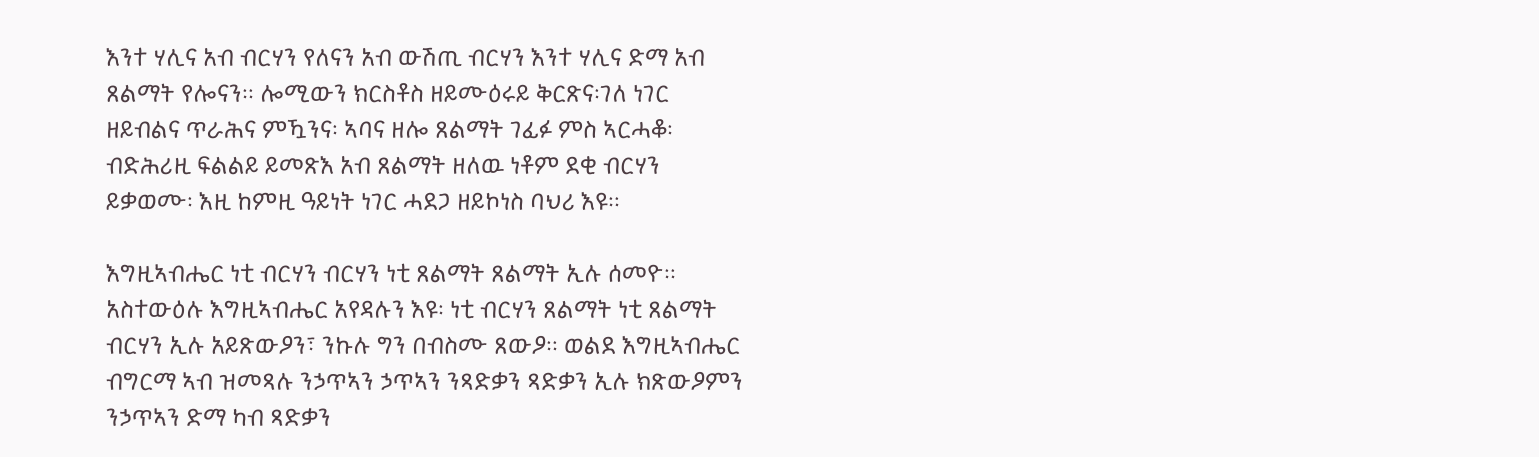እንተ ሃሊና አብ ብርሃን የለናን አብ ውሽጢ ብርሃን እንተ ሃሊና ድማ አብ ጸልማት የሎናን። ሎሚውን ክርስቶስ ዘይሙዕሩይ ቅርጽና፡ገለ ነገር ዘይብልና ጥራሕና ምዃንና፡ ኣባና ዘሎ ጸልማት ገፊፉ ምስ ኣርሓቆ፡ ብድሕሪዚ ፍልልይ ይመጽእ አብ ጸልማት ዘለዉ ነቶም ደቂ ብርሃን ይቃወሙ፡ እዚ ከምዚ ዓይነት ነገር ሓደጋ ዘይኮነስ ባህሪ እዩ።

እግዚኣብሔር ነቲ ብርሃን ብርሃን ነቲ ጸልማት ጸልማት ኢሉ ሰመዮ። አስተውዕሉ እግዚኣብሔር አየዳሉን እዩ፡ ነቲ ብርሃን ጸልማት ነቲ ጸልማት ብርሃን ኢሉ አይጽውዖን፣ ንኩሉ ግን በብስሙ ጸውዖ። ወልደ እግዚኣብሔር ብግርማ ኣብ ዝመጻሉ ንኃጥኣን ኃጥኣን ንጻድቃን ጻድቃን ኢሉ ክጽውዖምን ንኃጥኣን ድማ ካብ ጻድቃን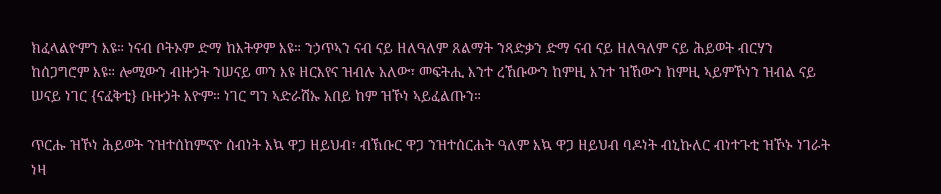ክፈላልዮምን እዩ። ነናብ ቦትኦም ድማ ከእትዎም እዩ። ንኃጥኣን ናብ ናይ ዘለዓለም ጸልማት ንጻድቃን ድማ ናብ ናይ ዘለዓለም ናይ ሕይወት ብርሃን ከሰጋግሮም እዩ። ሎሚውን ብዙኃት ንሠናይ መን እዩ ዘርእየና ዝብሉ አለው፣ መፍትሒ እንተ ረኸቡውን ከምዚ እንተ ዝኸውን ከምዚ ኣይምኾነን ዝብል ናይ ሠናይ ነገር {ናፈቅቲ} ቡዙኃት እዮም። ነገር ግን ኣድራሽኡ አበይ ከም ዝኾነ ኣይፈልጡን።

ጥርሑ ዝኾነ ሕይወት ንዝተሰከምናዮ ሰብነት እኳ ዋጋ ዘይህብ፣ ብኽቡር ዋጋ ንዝተሰርሐት ዓለም እኳ ዋጋ ዘይህብ ባዶነት ብኒኩለር ብነተጉቲ ዝኾኑ ነገራት ነዛ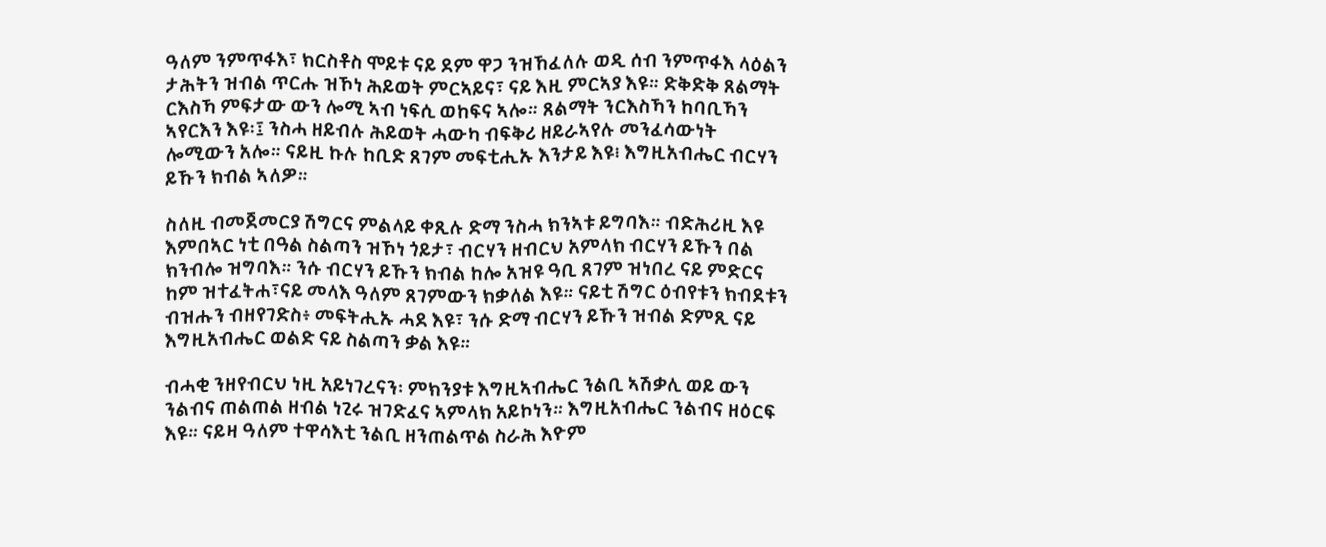ዓለም ንምጥፋእ፣ ክርስቶስ ሞይቱ ናይ ደም ዋጋ ንዝኸፈለሉ ወዲ ሰብ ንምጥፋእ ላዕልን ታሕትን ዝብል ጥርሑ ዝኾነ ሕይወት ምርኣይና፣ ናይ እዚ ምርኣያ እዩ። ድቅድቅ ጸልማት ርእስኻ ምፍታው ውን ሎሚ ኣብ ነፍሲ ወከፍና ኣሎ። ጸልማት ንርእስኻን ከባቢኻን ኣየርእን እዩ፡፤ ንስሓ ዘይብሉ ሕይወት ሓውካ ብፍቅሪ ዘይራኣየሉ መንፈሳውነት ሎሚውን አሎ። ናይዚ ኩሉ ከቢድ ጸገም መፍቲሒኡ እንታይ እዩ፧ እግዚአብሔር ብርሃን ይኹን ክብል ኣለዎ።

ስለዚ ብመጀመርያ ሽግርና ምልላይ ቀጺሉ ድማ ንስሓ ክንኣቱ ይግባእ። ብድሕሪዚ እዩ እምበኣር ነቲ በዓል ስልጣን ዝኾነ ጎይታ፣ ብርሃን ዘብርህ አምላክ ብርሃን ይኹን በል ክንብሎ ዝግባእ። ንሱ ብርሃን ይኹን ክብል ከሎ አዝዩ ዓቢ ጸገም ዝነበረ ናይ ምድርና ከም ዝተፈትሐ፣ናይ መላእ ዓለም ጸገምውን ክቃለል እዩ። ናይቲ ሽግር ዕብየቱን ክብደቱን ብዝሑን ብዘየገድስ፥ መፍትሒኡ ሓደ እዩ፣ ንሱ ድማ ብርሃን ይኹን ዝብል ድምጺ ናይ እግዚአብሔር ወልድ ናይ ስልጣን ቃል እዩ።

ብሓቂ ንዘየብርህ ነዚ አይነገረናን፡ ምክንያቱ እግዚኣብሔር ንልቢ ኣሽቃሊ ወይ ውን ንልብና ጠልጠል ዘብል ነጊሩ ዝገድፈና ኣምላክ አይኮነን። እግዚአብሔር ንልብና ዘዕርፍ እዩ። ናይዛ ዓለም ተዋሳእቲ ንልቢ ዘንጠልጥል ስራሕ እዮም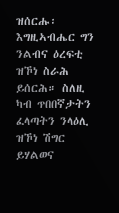ዝሰርሑ፡እግዚኣብሔር ግን ንልብና ዕረፍቲ ዝኾነ ስራሕ ይሰርሕ። ስለዚ ካብ ጥበበኛታትን ፈላጣትን ንላዕሊ ዝኾነ ሽግር ይሃልወና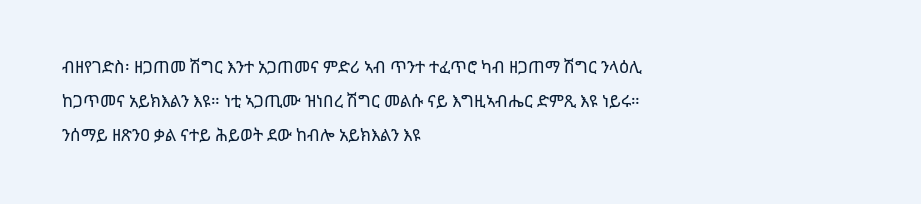ብዘየገድስ፡ ዘጋጠመ ሽግር እንተ አጋጠመና ምድሪ ኣብ ጥንተ ተፈጥሮ ካብ ዘጋጠማ ሽግር ንላዕሊ ከጋጥመና አይክእልን እዩ። ነቲ ኣጋጢሙ ዝነበረ ሽግር መልሱ ናይ እግዚኣብሔር ድምጺ እዩ ነይሩ። ንሰማይ ዘጽንዐ ቃል ናተይ ሕይወት ደው ከብሎ አይክእልን እዩ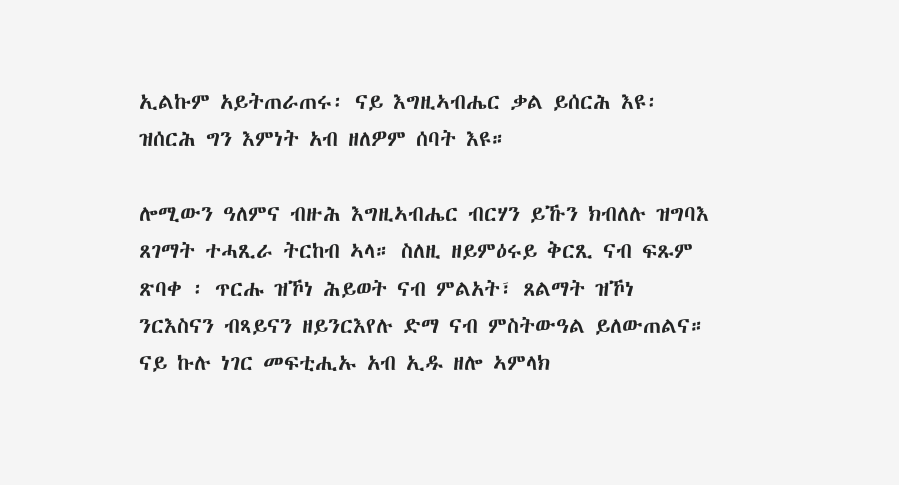ኢልኩም አይትጠራጠሩ፡ ናይ እግዚኣብሔር ቃል ይሰርሕ እዩ፡ ዝሰርሕ ግን እምነት አብ ዘለዎም ሰባት እዩ።

ሎሚውን ዓለምና ብዙሕ እግዚኣብሔር ብርሃን ይኹን ክብለሉ ዝግባእ ጸገማት ተሓጺራ ትርከብ ኣላ። ስለዚ ዘይምዕሩይ ቅርጺ ናብ ፍጹም ጽባቀ ፡ ጥርሑ ዝኾነ ሕይወት ናብ ምልአት፣ ጸልማት ዝኾነ ንርእስናን ብጻይናን ዘይንርእየሉ ድማ ናብ ምስትውዓል ይለውጠልና። ናይ ኩሉ ነገር መፍቲሒኡ አብ ኢዱ ዘሎ ኣምላክ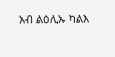አብ ልዕሊኡ ካልእ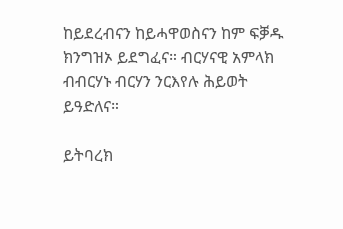ከይደረብናን ከይሓዋወስናን ከም ፍቓዱ ክንግዝኦ ይደግፈና። ብርሃናዊ አምላክ ብብርሃኑ ብርሃን ንርእየሉ ሕይወት ይዓድለና።

ይትባረክ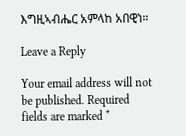እግዚኣብሔር አምላከ አበዊነ።

Leave a Reply

Your email address will not be published. Required fields are marked *